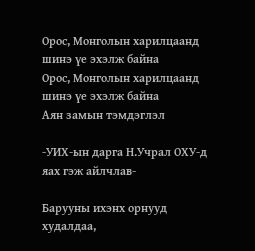Орос, Монголын харилцаанд шинэ үе эхэлж байна
Орос, Монголын харилцаанд шинэ үе эхэлж байна
Аян замын тэмдэглэл

-УИХ-ын дарга Н.Учрал ОХУ-д яах гэж айлчлав-

Барууны ихэнх орнууд худалдаа,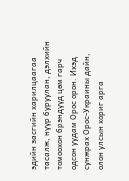эдийн засгийн харилцаагаа тасалж, нүүр буруулан, дэлхийн томоохон брэндүүд цөм гарч одсон уудам Орос орон. Ихэд сунжрах Орос-Украины дайн, олон улсын хориг арга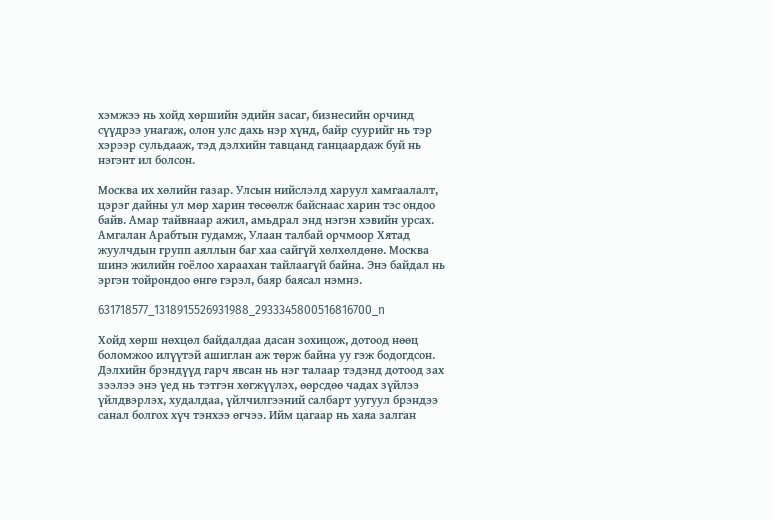хэмжээ нь хойд хөршийн эдийн засаг, бизнесийн орчинд сүүдрээ унагаж, олон улс дахь нэр хүнд, байр суурийг нь тэр хэрээр сульдааж, тэд дэлхийн тавцанд ганцаардаж буй нь нэгэнт ил болсон.

Москва их хөлийн газар. Улсын нийслэлд харуул хамгаалалт, цэрэг дайны ул мөр харин төсөөлж байснаас харин тэс ондоо байв. Амар тайвнаар ажил, амьдрал энд нэгэн хэвийн урсах. Амгалан Арабтын гудамж, Улаан талбай орчмоор Хятад жуулчдын групп аяллын баг хаа сайгүй хөлхөлдөнө. Москва шинэ жилийн гоёлоо хараахан тайлаагүй байна. Энэ байдал нь эргэн тойрондоо өнгө гэрэл, баяр баясал нэмнэ.

631718577_1318915526931988_2933345800516816700_n

Хойд хөрш нөхцөл байдалдаа дасан зохицож, дотоод нөөц боломжоо илүүтэй ашиглан аж төрж байна уу гэж бодогдсон. Дэлхийн брэндүүд гарч явсан нь нэг талаар тэдэнд дотоод зах зээлээ энэ үед нь тэтгэн хөгжүүлэх, өөрсдөө чадах зүйлээ үйлдвэрлэх, худалдаа, үйлчилгээний салбарт уугуул брэндээ санал болгох хүч тэнхээ өгчээ. Ийм цагаар нь хаяа залган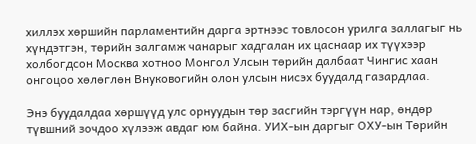хиллэх хөршийн парламентийн дарга эртнээс товлосон урилга заллагыг нь хүндэтгэн, төрийн залгамж чанарыг хадгалан их цаснаар их түүхээр холбогдсон Москва хотноо Монгол Улсын төрийн далбаат Чингис хаан онгоцоо хөлөглөн Внуковогийн олон улсын нисэх буудалд газардлаа.

Энэ буудалдаа хөршүүд улс орнуудын төр засгийн тэргүүн нар, өндөр түвшний зочдоо хүлээж авдаг юм байна. УИХ-ын даргыг ОХУ-ын Төрийн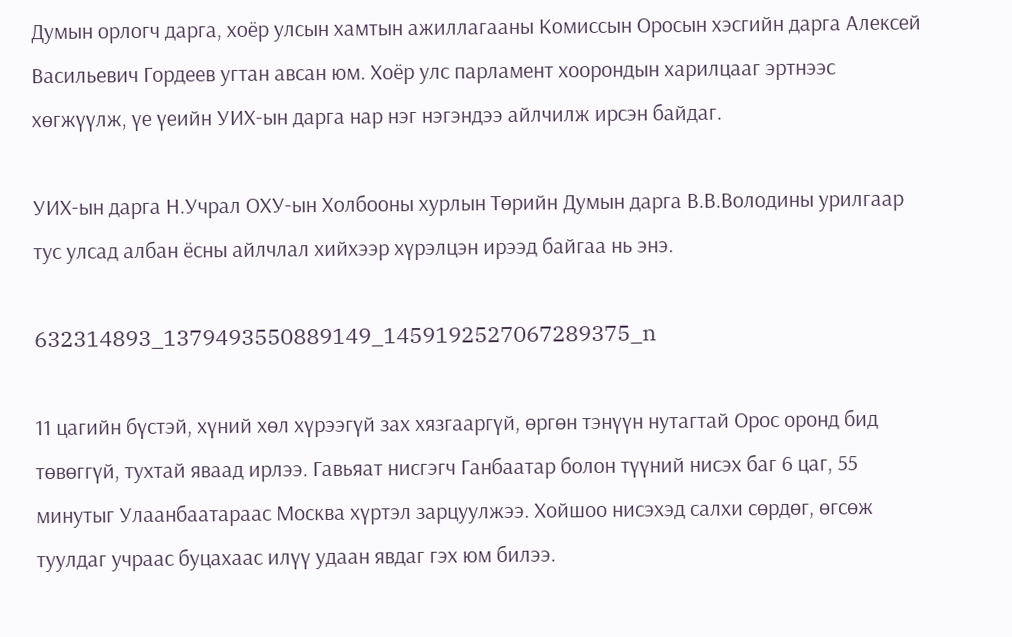Думын орлогч дарга, хоёр улсын хамтын ажиллагааны Комиссын Оросын хэсгийн дарга Алексей Васильевич Гордеев угтан авсан юм. Хоёр улс парламент хоорондын харилцааг эртнээс хөгжүүлж, үе үеийн УИХ-ын дарга нар нэг нэгэндээ айлчилж ирсэн байдаг.

УИХ-ын дарга Н.Учрал ОХУ-ын Холбооны хурлын Төрийн Думын дарга В.В.Володины урилгаар тус улсад албан ёсны айлчлал хийхээр хүрэлцэн ирээд байгаа нь энэ.

632314893_1379493550889149_1459192527067289375_n

11 цагийн бүстэй, хүний хөл хүрээгүй зах хязгааргүй, өргөн тэнүүн нутагтай Орос оронд бид төвөггүй, тухтай яваад ирлээ. Гавьяат нисгэгч Ганбаатар болон түүний нисэх баг 6 цаг, 55 минутыг Улаанбаатараас Москва хүртэл зарцуулжээ. Хойшоо нисэхэд салхи сөрдөг, өгсөж туулдаг учраас буцахаас илүү удаан явдаг гэх юм билээ.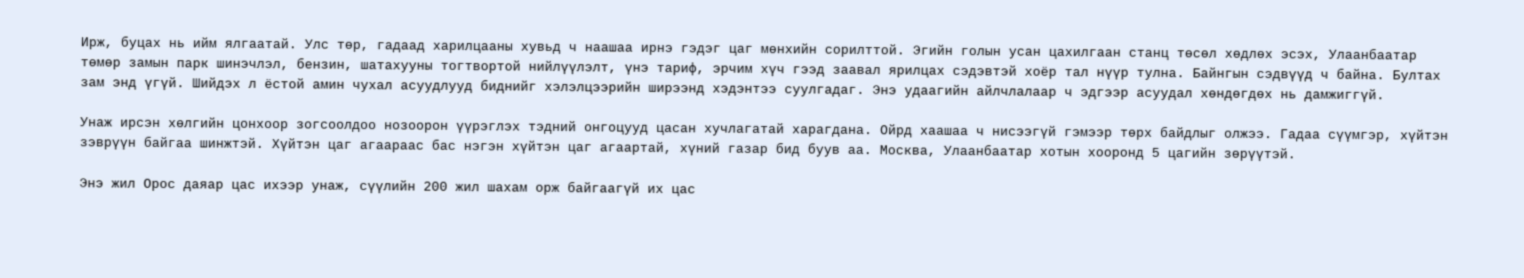Ирж, буцах нь ийм ялгаатай. Улс төр, гадаад харилцааны хувьд ч наашаа ирнэ гэдэг цаг мөнхийн сорилттой. Эгийн голын усан цахилгаан станц төсөл хөдлөх эсэх, Улаанбаатар төмөр замын парк шинэчлэл, бензин, шатахууны тогтвортой нийлүүлэлт, үнэ тариф, эрчим хүч гээд заавал ярилцах сэдэвтэй хоёр тал нүүр тулна. Байнгын сэдвүүд ч байна. Бултах зам энд үгүй. Шийдэх л ёстой амин чухал асуудлууд биднийг хэлэлцээрийн ширээнд хэдэнтээ суулгадаг. Энэ удаагийн айлчлалаар ч эдгээр асуудал хөндөгдөх нь дамжиггүй.

Унаж ирсэн хөлгийн цонхоор зогсоолдоо нозоорон үүрэглэх тэдний онгоцууд цасан хучлагатай харагдана. Ойрд хаашаа ч нисээгүй гэмээр төрх байдлыг олжээ. Гадаа сүүмгэр, хүйтэн зэврүүн байгаа шинжтэй. Хүйтэн цаг агаараас бас нэгэн хүйтэн цаг агаартай, хүний газар бид буув аа. Москва, Улаанбаатар хотын хооронд 5 цагийн зөрүүтэй.

Энэ жил Орос даяар цас ихээр унаж, сүүлийн 200 жил шахам орж байгаагүй их цас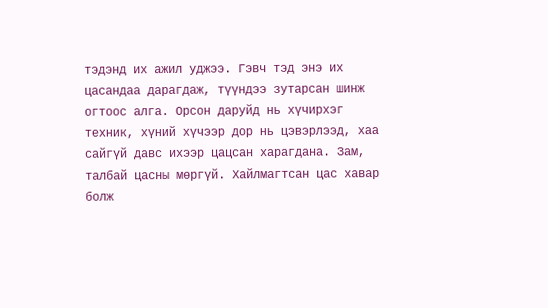тэдэнд их ажил уджээ. Гэвч тэд энэ их цасандаа дарагдаж, түүндээ зутарсан шинж огтоос алга. Орсон даруйд нь хүчирхэг техник, хүний хүчээр дор нь цэвэрлээд, хаа сайгүй давс ихээр цацсан харагдана. Зам, талбай цасны мөргүй. Хайлмагтсан цас хавар болж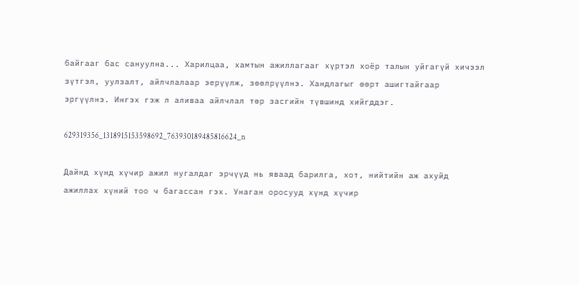байгааг бас сануулна... Харилцаа, хамтын ажиллагааг хүртэл хоёр талын уйгагүй хичээл зүтгэл, уулзалт, айлчлалаар эерүүлж, зөөлрүүлнэ. Хандлагыг өөрт ашигтайгаар эргүүлнэ. Ингэх гэж л аливаа айлчлал төр засгийн түвшинд хийгддэг.

629319356_1318915153598692_763930189485816624_n

Дайнд хүнд хүчир ажил нугалдаг эрчүүд нь яваад барилга, хот, нийтийн аж ахуйд ажиллах хүний тоо ч багассан гэх. Унаган оросууд хүнд хүчир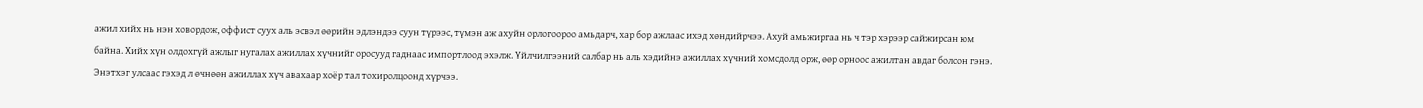ажил хийх нь нэн ховордож, оффист суух аль эсвэл өөрийн эдлэндээ суун түрээс, түмэн аж ахуйн орлогоороо амьдарч, хар бор ажлаас ихэд хөндийрчээ. Ахуй амьжиргаа нь ч тэр хэрээр сайжирсан юм байна. Хийх хүн олдохгүй ажлыг нугалах ажиллах хүчнийг оросууд гаднаас импортлоод эхэлж. Үйлчилгээний салбар нь аль хэдийнэ ажиллах хүчний хомсдолд орж, өөр орноос ажилтан авдаг болсон гэнэ. Энэтхэг улсаас гэхэд л өчнөөн ажиллах хүч авахаар хоёр тал тохиролцоонд хүрчээ.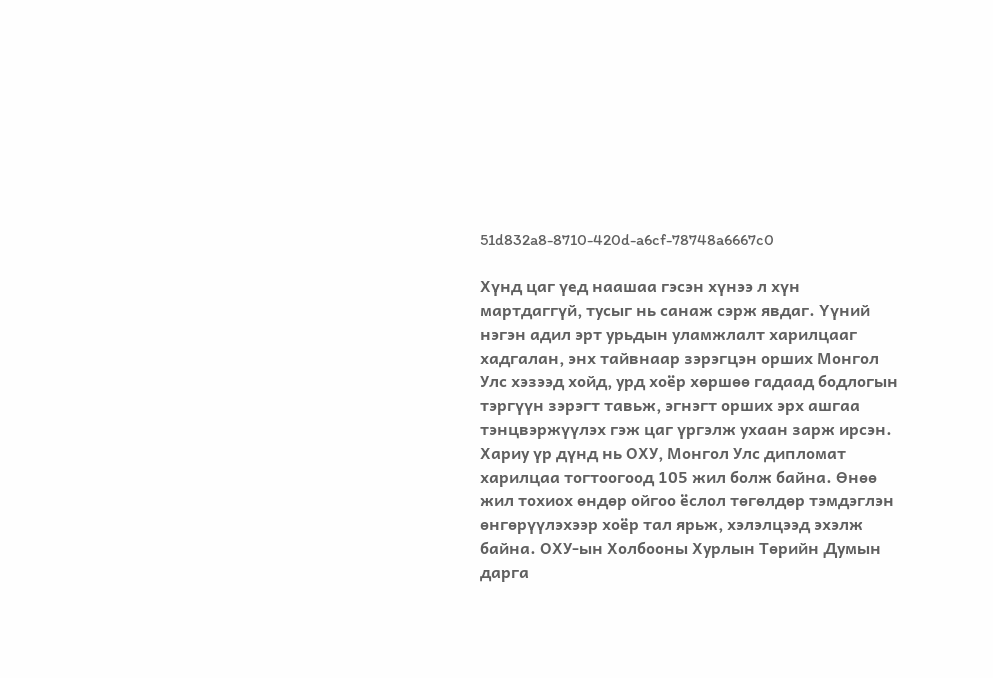51d832a8-8710-420d-a6cf-78748a6667c0

Хүнд цаг үед наашаа гэсэн хүнээ л хүн мартдаггүй, тусыг нь санаж сэрж явдаг. Үүний нэгэн адил эрт урьдын уламжлалт харилцааг хадгалан, энх тайвнаар зэрэгцэн орших Монгол Улс хэзээд хойд, урд хоёр хөршөө гадаад бодлогын тэргүүн зэрэгт тавьж, эгнэгт орших эрх ашгаа тэнцвэржүүлэх гэж цаг үргэлж ухаан зарж ирсэн. Хариу үр дүнд нь ОХУ, Монгол Улс дипломат харилцаа тогтоогоод 105 жил болж байна. Өнөө жил тохиох өндөр ойгоо ёслол төгөлдөр тэмдэглэн өнгөрүүлэхээр хоёр тал ярьж, хэлэлцээд эхэлж байна. ОХУ-ын Холбооны Хурлын Төрийн Думын дарга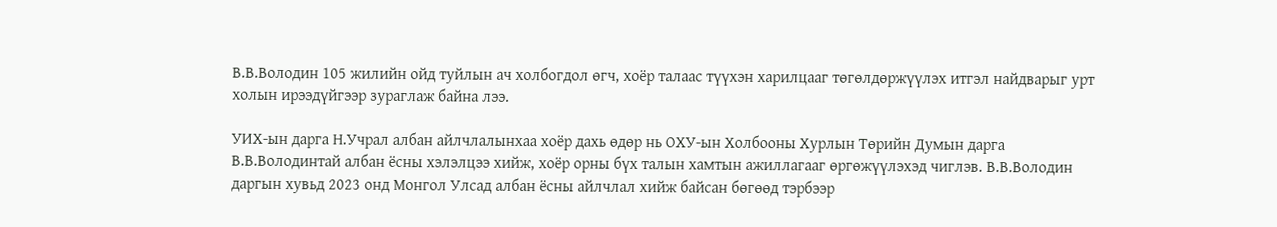В.В.Володин 105 жилийн ойд туйлын ач холбогдол өгч, хоёр талаас түүхэн харилцааг төгөлдөржүүлэх итгэл найдварыг урт холын ирээдүйгээр зураглаж байна лээ.

УИХ-ын дарга Н.Учрал албан айлчлалынхаа хоёр дахь өдөр нь ОХУ-ын Холбооны Хурлын Төрийн Думын дарга В.В.Володинтай албан ёсны хэлэлцээ хийж, хоёр орны бүх талын хамтын ажиллагааг өргөжүүлэхэд чиглэв. В.В.Володин даргын хувьд 2023 онд Монгол Улсад албан ёсны айлчлал хийж байсан бөгөөд тэрбээр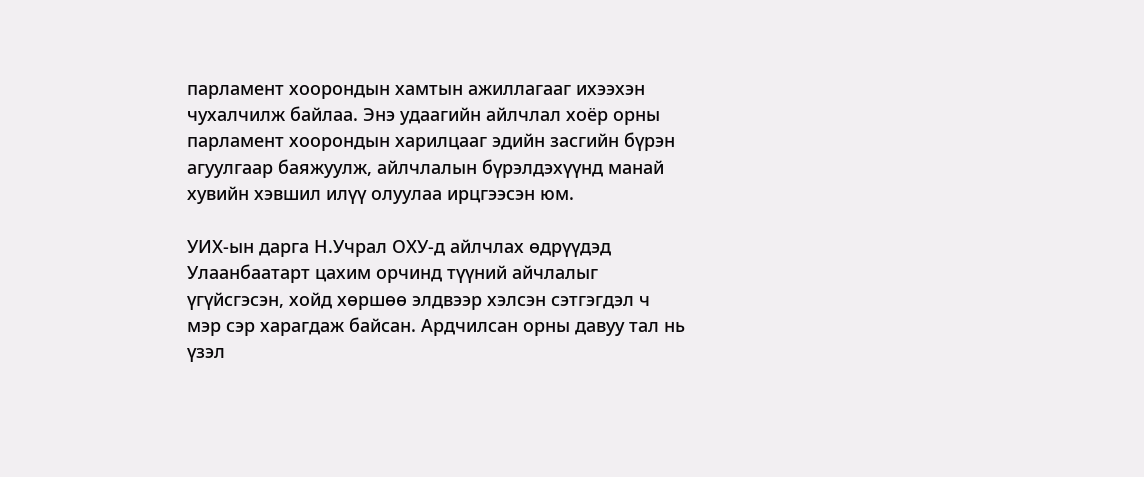парламент хоорондын хамтын ажиллагааг ихээхэн чухалчилж байлаа. Энэ удаагийн айлчлал хоёр орны парламент хоорондын харилцааг эдийн засгийн бүрэн агуулгаар баяжуулж, айлчлалын бүрэлдэхүүнд манай хувийн хэвшил илүү олуулаа ирцгээсэн юм.

УИХ-ын дарга Н.Учрал ОХУ-д айлчлах өдрүүдэд Улаанбаатарт цахим орчинд түүний айчлалыг үгүйсгэсэн, хойд хөршөө элдвээр хэлсэн сэтгэгдэл ч мэр сэр харагдаж байсан. Ардчилсан орны давуу тал нь үзэл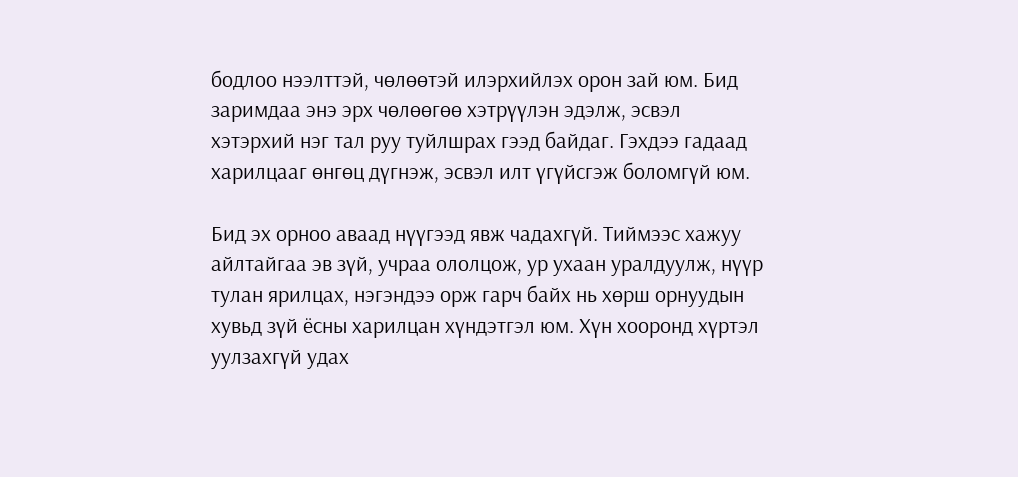бодлоо нээлттэй, чөлөөтэй илэрхийлэх орон зай юм. Бид заримдаа энэ эрх чөлөөгөө хэтрүүлэн эдэлж, эсвэл хэтэрхий нэг тал руу туйлшрах гээд байдаг. Гэхдээ гадаад харилцааг өнгөц дүгнэж, эсвэл илт үгүйсгэж боломгүй юм.

Бид эх орноо аваад нүүгээд явж чадахгүй. Тиймээс хажуу айлтайгаа эв зүй, учраа ололцож, ур ухаан уралдуулж, нүүр тулан ярилцах, нэгэндээ орж гарч байх нь хөрш орнуудын хувьд зүй ёсны харилцан хүндэтгэл юм. Хүн хооронд хүртэл уулзахгүй удах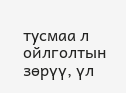тусмаа л ойлголтын зөрүү, үл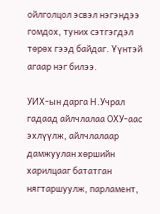ойлголцол эсвэл нэгэндээ гомдох, туних сэтгэгдэл төрөх гээд байдаг. Үүнтэй агаар нэг билээ.

УИХ-ын дарга Н.Учрал гадаад айлчлалаа ОХУ-аас эхлүүлж, айлчлалаар дамжуулан хөршийн харилцааг бататган нягтаршуулж, парламент,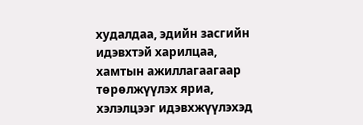худалдаа, эдийн засгийн идэвхтэй харилцаа, хамтын ажиллагаагаар төрөлжүүлэх яриа, хэлэлцээг идэвхжүүлэхэд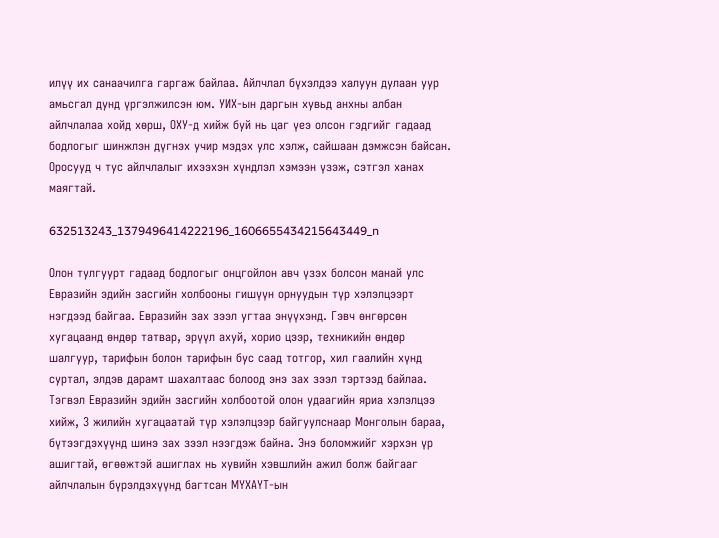илүү их санаачилга гаргаж байлаа. Айлчлал бүхэлдээ халуун дулаан уур амьсгал дунд үргэлжилсэн юм. УИХ-ын даргын хувьд анхны албан айлчлалаа хойд хөрш, ОХУ-д хийж буй нь цаг үеэ олсон гэдгийг гадаад бодлогыг шинжлэн дүгнэх учир мэдэх улс хэлж, сайшаан дэмжсэн байсан. Оросууд ч тус айлчлалыг ихээхэн хүндлэл хэмээн үзэж, сэтгэл ханах маягтай.

632513243_1379496414222196_1606655434215643449_n

Олон тулгуурт гадаад бодлогыг онцгойлон авч үзэх болсон манай улс Евразийн эдийн засгийн холбооны гишүүн орнуудын түр хэлэлцээрт нэгдээд байгаа. Евразийн зах зээл угтаа энүүхэнд. Гэвч өнгөрсөн хугацаанд өндөр татвар, эрүүл ахуй, хорио цээр, техникийн өндөр шалгуур, тарифын болон тарифын бус саад тотгор, хил гаалийн хүнд суртал, элдэв дарамт шахалтаас болоод энэ зах зээл тэртээд байлаа. Тэгвэл Евразийн эдийн засгийн холбоотой олон удаагийн яриа хэлэлцээ хийж, 3 жилийн хугацаатай түр хэлэлцээр байгуулснаар Монголын бараа, бүтээгдэхүүнд шинэ зах зээл нээгдэж байна. Энэ боломжийг хэрхэн үр ашигтай, өгөөжтэй ашиглах нь хувийн хэвшлийн ажил болж байгааг айлчлалын бүрэлдэхүүнд багтсан МҮХАҮТ-ын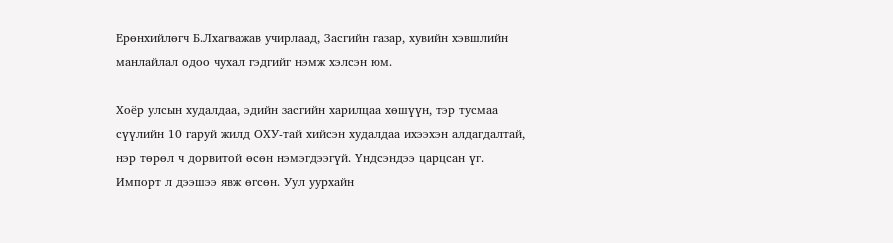Ерөнхийлөгч Б.Лхагважав учирлаад, Засгийн газар, хувийн хэвшлийн манлайлал одоо чухал гэдгийг нэмж хэлсэн юм.

Хоёр улсын худалдаа, эдийн засгийн харилцаа хөшүүн, тэр тусмаа сүүлийн 10 гаруй жилд ОХУ-тай хийсэн худалдаа ихээхэн алдагдалтай, нэр төрөл ч дорвитой өсөн нэмэгдээгүй. Үндсэндээ царцсан үг. Импорт л дээшээ явж өгсөн. Уул уурхайн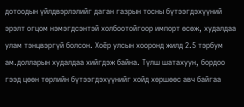дотоодын үйлдвэрлэлийг даган газрын тосны бүтээгдэхүүний эрэлт огцом нэмэгдсэнтэй холбоотойгоор импорт өсөж, худалдаа улам тэнцвэргүй болсон. Хоёр улсын хооронд жилд 2.5 тэрбум ам.долларын худалдаа хийгдэж байна. Түлш шатахуун, бордоо гээд цөөн төрлийн бүтээгдэхүүнийг хойд хөршөөс авч байгаа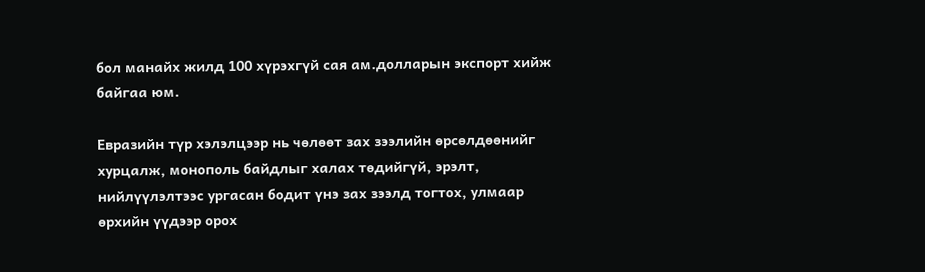бол манайх жилд 100 хүрэхгүй сая ам.долларын экспорт хийж байгаа юм.

Евразийн түр хэлэлцээр нь чөлөөт зах зээлийн өрсөлдөөнийг хурцалж, монополь байдлыг халах төдийгүй, эрэлт, нийлүүлэлтээс ургасан бодит үнэ зах зээлд тогтох, улмаар өрхийн үүдээр орох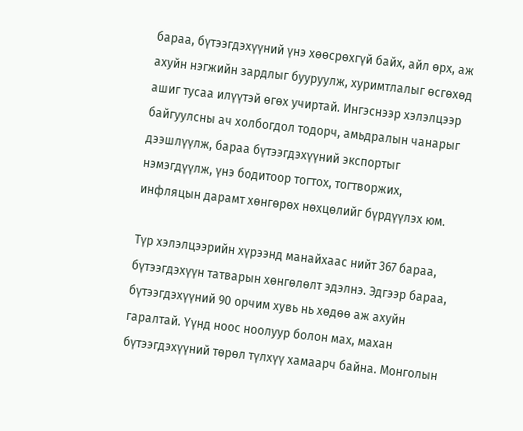бараа, бүтээгдэхүүний үнэ хөөсрөхгүй байх, айл өрх, аж ахуйн нэгжийн зардлыг бууруулж, хуримтлалыг өсгөхөд ашиг тусаа илүүтэй өгөх учиртай. Ингэснээр хэлэлцээр байгуулсны ач холбогдол тодорч, амьдралын чанарыг дээшлүүлж, бараа бүтээгдэхүүний экспортыг нэмэгдүүлж, үнэ бодитоор тогтох, тогтворжих, инфляцын дарамт хөнгөрөх нөхцөлийг бүрдүүлэх юм.

Түр хэлэлцээрийн хүрээнд манайхаас нийт 367 бараа, бүтээгдэхүүн татварын хөнгөлөлт эдэлнэ. Эдгээр бараа, бүтээгдэхүүний 90 орчим хувь нь хөдөө аж ахуйн гаралтай. Үүнд ноос ноолуур болон мах, махан бүтээгдэхүүний төрөл түлхүү хамаарч байна. Монголын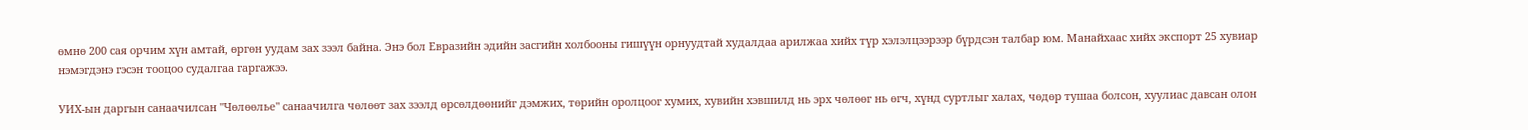өмнө 200 сая орчим хүн амтай, өргөн уудам зах зээл байна. Энэ бол Евразийн эдийн засгийн холбооны гишүүн орнуудтай худалдаа арилжаа хийх түр хэлэлцээрээр бүрдсэн талбар юм. Манайхаас хийх экспорт 25 хувиар нэмэгдэнэ гэсэн тооцоо судалгаа гаргажээ.

УИХ-ын даргын санаачилсан "Чөлөөлье" санаачилга чөлөөт зах зээлд өрсөлдөөнийг дэмжих, төрийн оролцоог хумих, хувийн хэвшилд нь эрх чөлөөг нь өгч, хүнд суртлыг халах, чөдөр тушаа болсон, хуулиас давсан олон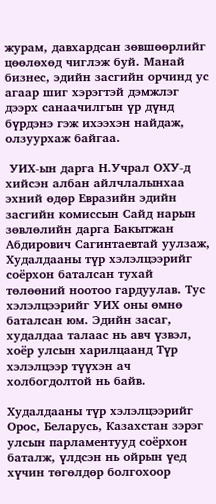журам, давхардсан зөвшөөрлийг цөөлөхөд чиглэж буй. Манай бизнес, эдийн засгийн орчинд ус агаар шиг хэрэгтэй дэмжлэг дээрх санаачилгын үр дүнд бүрдэнэ гэж ихээхэн найдаж, олзуурхаж байгаа.

 УИХ-ын дарга Н.Учрал ОХУ-д хийсэн албан айлчлалынхаа эхний өдөр Евразийн эдийн засгийн комиссын Сайд нарын зөвлөлийн дарга Бакытжан Абдирович Сагинтаевтай уулзаж, Худалдааны түр хэлэлцээрийг соёрхон баталсан тухай төлөөний ноотоо гардуулав. Тус хэлэлцээрийг УИХ оны өмнө баталсан юм. Эдийн засаг, худалдаа талаас нь авч үзвэл, хоёр улсын харилцаанд Түр хэлэлцээр түүхэн ач холбогдолтой нь байв.

Худалдааны түр хэлэлцээрийг Орос, Беларусь, Казахстан зэрэг улсын парламентууд соёрхон баталж, үлдсэн нь ойрын үед хүчин төгөлдөр болгохоор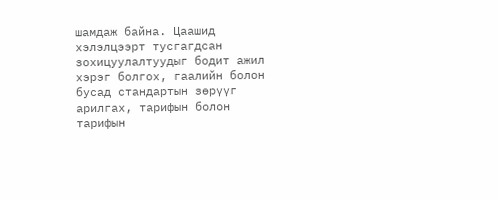шамдаж байна. Цаашид хэлэлцээрт тусгагдсан зохицуулалтуудыг бодит ажил хэрэг болгох, гаалийн болон бусад стандартын зөрүүг арилгах, тарифын болон тарифын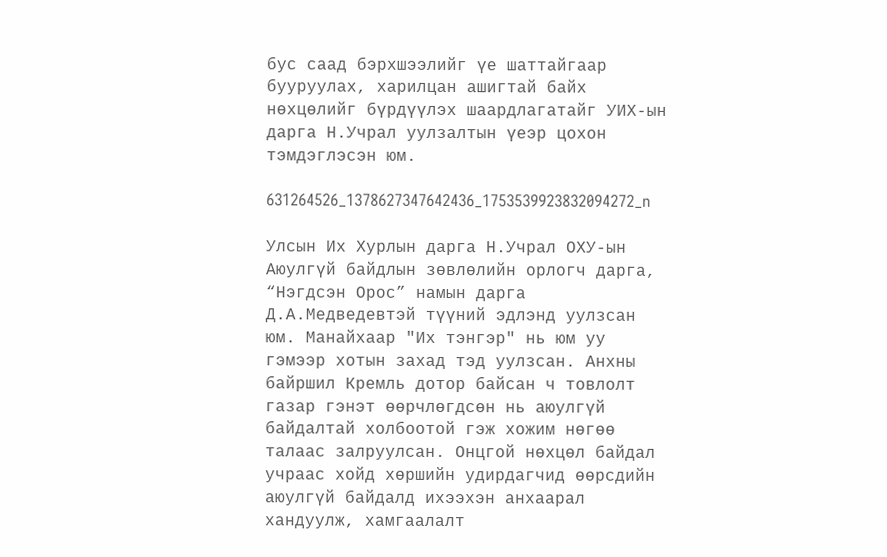бус саад бэрхшээлийг үе шаттайгаар бууруулах, харилцан ашигтай байх нөхцөлийг бүрдүүлэх шаардлагатайг УИХ-ын дарга Н.Учрал уулзалтын үеэр цохон тэмдэглэсэн юм.

631264526_1378627347642436_1753539923832094272_n

Улсын Их Хурлын дарга Н.Учрал ОХУ-ын Аюулгүй байдлын зөвлөлийн орлогч дарга, “Нэгдсэн Орос” намын дарга Д.А.Медведевтэй түүний эдлэнд уулзсан юм. Манайхаар "Их тэнгэр" нь юм уу гэмээр хотын захад тэд уулзсан. Анхны байршил Кремль дотор байсан ч товлолт газар гэнэт өөрчлөгдсөн нь аюулгүй байдалтай холбоотой гэж хожим нөгөө талаас залруулсан. Онцгой нөхцөл байдал учраас хойд хөршийн удирдагчид өөрсдийн аюулгүй байдалд ихээхэн анхаарал хандуулж, хамгаалалт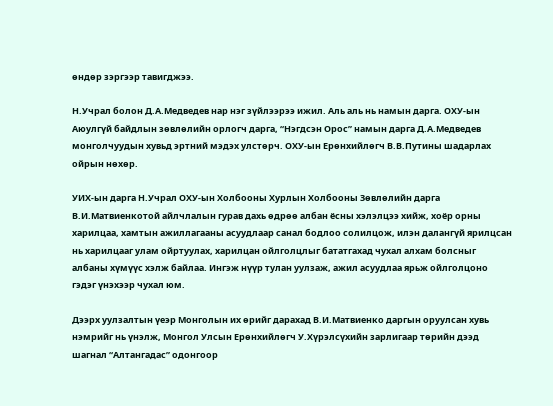өндөр зэргээр тавигджээ.

Н.Учрал болон Д.А.Медведев нар нэг зүйлээрээ ижил. Аль аль нь намын дарга. ОХУ-ын Аюулгүй байдлын зөвлөлийн орлогч дарга, “Нэгдсэн Орос” намын дарга Д.А.Медведев монголчуудын хувьд эртний мэдэх улстөрч. ОХУ-ын Ерөнхийлөгч В.В.Путины шадарлах ойрын нөхөр.

УИХ-ын дарга Н.Учрал ОХУ-ын Холбооны Хурлын Холбооны Зөвлөлийн дарга В.И.Матвиенкотой айлчлалын гурав дахь өдрөө албан ёсны хэлэлцээ хийж, хоёр орны харилцаа, хамтын ажиллагааны асуудлаар санал бодлоо солилцож, илэн далангүй ярилцсан нь харилцааг улам ойртуулах, харилцан ойлголцлыг бататгахад чухал алхам болсныг албаны хүмүүс хэлж байлаа. Ингэж нүүр тулан уулзаж, ажил асуудлаа ярьж ойлголцоно гэдэг үнэхээр чухал юм.

Дээрх уулзалтын үеэр Монголын их өрийг дарахад В.И.Матвиенко даргын оруулсан хувь нэмрийг нь үнэлж, Монгол Улсын Ерөнхийлөгч У.Хүрэлсүхийн зарлигаар төрийн дээд шагнал “Алтангадас” одонгоор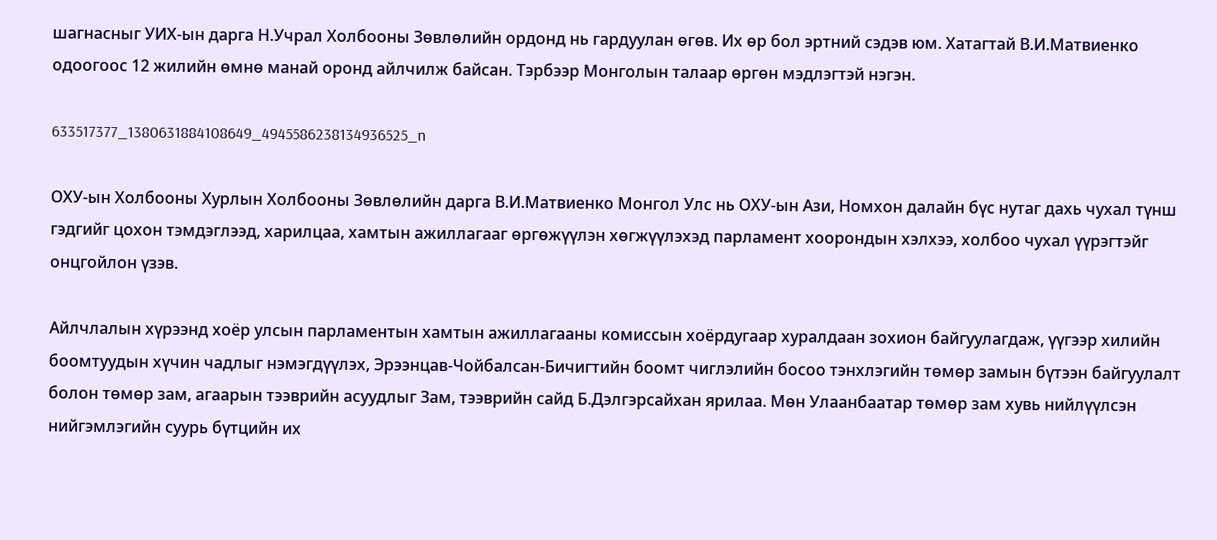шагнасныг УИХ-ын дарга Н.Учрал Холбооны Зөвлөлийн ордонд нь гардуулан өгөв. Их өр бол эртний сэдэв юм. Хатагтай В.И.Матвиенко одоогоос 12 жилийн өмнө манай оронд айлчилж байсан. Тэрбээр Монголын талаар өргөн мэдлэгтэй нэгэн.

633517377_1380631884108649_4945586238134936525_n

ОХУ-ын Холбооны Хурлын Холбооны Зөвлөлийн дарга В.И.Матвиенко Монгол Улс нь ОХУ-ын Ази, Номхон далайн бүс нутаг дахь чухал түнш гэдгийг цохон тэмдэглээд, харилцаа, хамтын ажиллагааг өргөжүүлэн хөгжүүлэхэд парламент хоорондын хэлхээ, холбоо чухал үүрэгтэйг онцгойлон үзэв.

Айлчлалын хүрээнд хоёр улсын парламентын хамтын ажиллагааны комиссын хоёрдугаар хуралдаан зохион байгуулагдаж, үүгээр хилийн боомтуудын хүчин чадлыг нэмэгдүүлэх, Эрээнцав-Чойбалсан-Бичигтийн боомт чиглэлийн босоо тэнхлэгийн төмөр замын бүтээн байгуулалт болон төмөр зам, агаарын тээврийн асуудлыг Зам, тээврийн сайд Б.Дэлгэрсайхан ярилаа. Мөн Улаанбаатар төмөр зам хувь нийлүүлсэн нийгэмлэгийн суурь бүтцийн их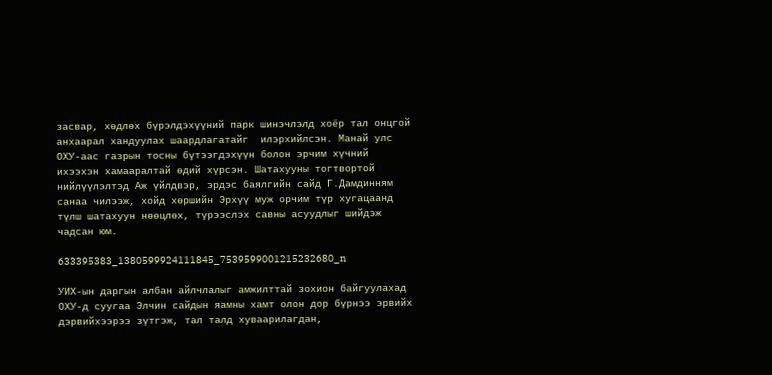засвар, хөдлөх бүрэлдэхүүний парк шинэчлэлд хоёр тал онцгой анхаарал хандуулах шаардлагатайг  илэрхийлсэн. Манай улс ОХУ-аас газрын тосны бүтээгдэхүүн болон эрчим хүчний ихээхэн хамааралтай өдий хүрсэн. Шатахууны тогтвортой нийлүүлэлтэд Аж үйлдвэр, эрдэс баялгийн сайд Г.Дамдинням санаа чилээж, хойд хөршийн Эрхүү муж орчим түр хугацаанд түлш шатахуун нөөцлөх, түрээслэх савны асуудлыг шийдэж чадсан юм.

633395383_1380599924111845_7539599001215232680_n

УИХ-ын даргын албан айлчлалыг амжилттай зохион байгуулахад ОХУ-д суугаа Элчин сайдын яамны хамт олон дор бүрнээ эрвийх дэрвийхээрээ зүтгэж, тал талд хуваарилагдан,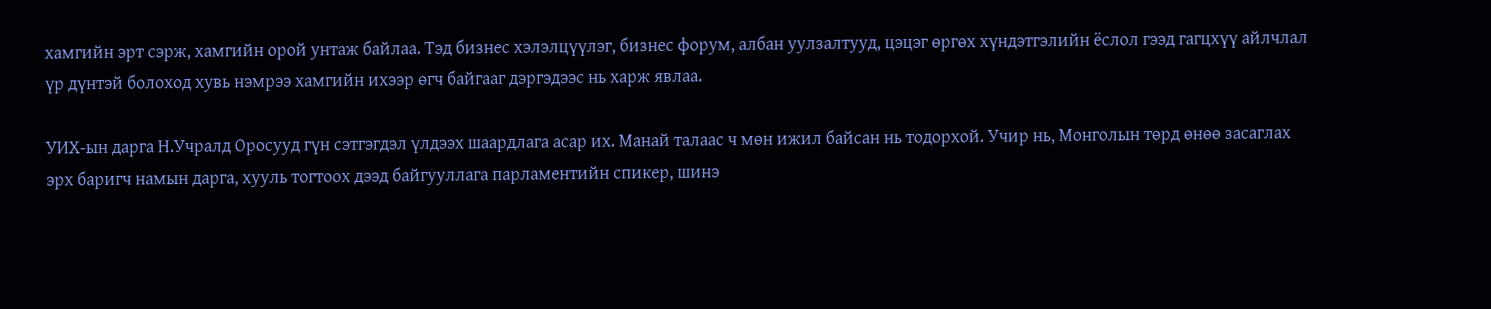хамгийн эрт сэрж, хамгийн орой унтаж байлаа. Тэд бизнес хэлэлцүүлэг, бизнес форум, албан уулзалтууд, цэцэг өргөх хүндэтгэлийн ёслол гээд гагцхүү айлчлал үр дүнтэй болоход хувь нэмрээ хамгийн ихээр өгч байгааг дэргэдээс нь харж явлаа.

УИХ-ын дарга Н.Учралд Оросууд гүн сэтгэгдэл үлдээх шаардлага асар их. Манай талаас ч мөн ижил байсан нь тодорхой. Учир нь, Монголын төрд өнөө засаглах эрх баригч намын дарга, хууль тогтоох дээд байгууллага парламентийн спикер, шинэ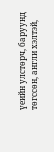үеийн улстөрч, баруунд төгссөн, англи хэлтэй,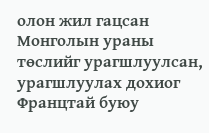олон жил гацсан Монголын ураны төслийг урагшлуулсан, урагшлуулах дохиог Францтай буюу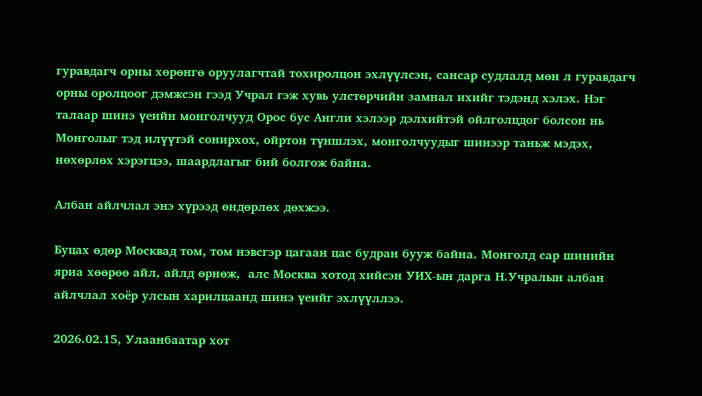гуравдагч орны хөрөнгө оруулагчтай тохиролцон эхлүүлсэн, сансар судлалд мөн л гуравдагч орны оролцоог дэмжсэн гээд Учрал гэж хувь улстөрчийн замнал ихийг тэдэнд хэлэх. Нэг талаар шинэ үеийн монголчууд Орос бус Англи хэлээр дэлхийтэй ойлголцдог болсон нь Монголыг тэд илүүтэй сонирхох, ойртон түншлэх, монголчуудыг шинээр таньж мэдэх, нөхөрлөх хэрэгцээ, шаардлагыг бий болгож байна.

Албан айлчлал энэ хүрээд өндөрлөх дөхжээ.

Буцах өдөр Москвад том, том нэвсгэр цагаан цас будран бууж байна. Монголд сар шинийн яриа хөөрөө айл, айлд өрнөж,  алс Москва хотод хийсэн УИХ-ын дарга Н.Учралын албан айлчлал хоёр улсын харилцаанд шинэ үеийг эхлүүллээ.

2026.02.15, Улаанбаатар хот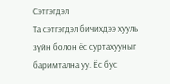Сэтгэгдэл
Та сэтгэгдэл бичихдээ хууль зүйн болон ёс суртахууныг баримтална уу. Ёс бус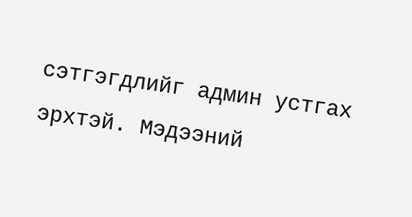сэтгэгдлийг админ устгах эрхтэй. Мэдээний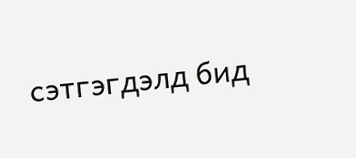сэтгэгдэлд бид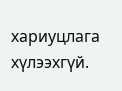хариуцлага хүлээхгүй.